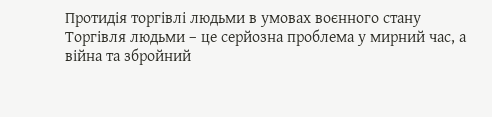Протидія торгівлі людьми в умовах воєнного стану
Торгівля людьми – це серйозна проблема у мирний час, а війна та збройний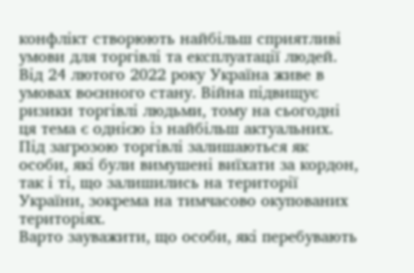конфлікт створюють найбільш сприятливі умови для торгівлі та експлуатації людей.
Від 24 лютого 2022 року Україна живе в умовах воєнного стану. Війна підвищує ризики торгівлі людьми, тому на сьогодні ця тема є однією із найбільш актуальних. Під загрозою торгівлі залишаються як особи, які були вимушені виїхати за кордон, так і ті, що залишились на території України, зокрема на тимчасово окупованих територіях.
Варто зауважити, що особи, які перебувають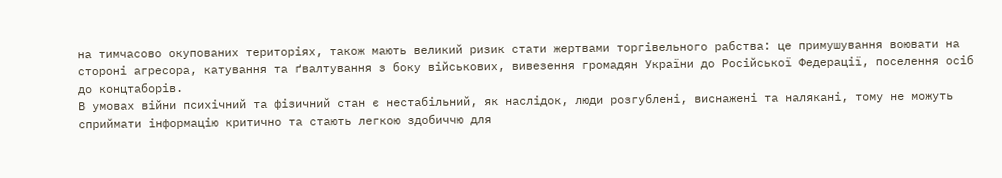на тимчасово окупованих територіях, також мають великий ризик стати жертвами торгівельного рабства: це примушування воювати на стороні агресора, катування та ґвалтування з боку військових, вивезення громадян України до Російської Федерації, поселення осіб до концтаборів.
В умовах війни психічний та фізичний стан є нестабільний, як наслідок, люди розгублені, виснажені та налякані, тому не можуть сприймати інформацію критично та стають легкою здобиччю для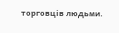торговців людьми.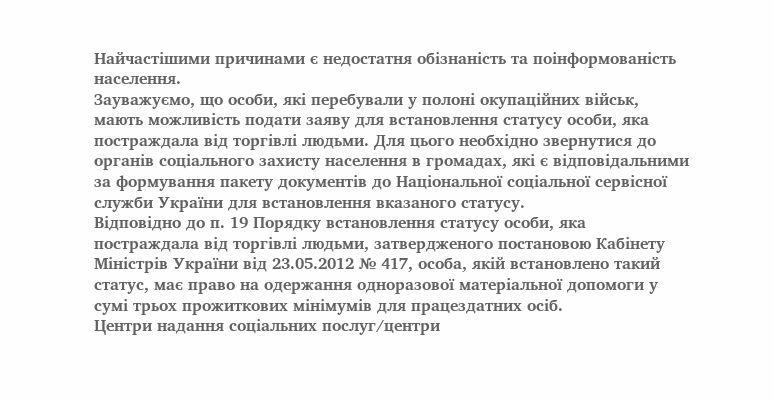Найчастішими причинами є недостатня обізнаність та поінформованість населення.
Зауважуємо, що особи, які перебували у полоні окупаційних військ, мають можливість подати заяву для встановлення статусу особи, яка постраждала від торгівлі людьми. Для цього необхідно звернутися до органів соціального захисту населення в громадах, які є відповідальними за формування пакету документів до Національної соціальної сервісної служби України для встановлення вказаного статусу.
Відповідно до п. 19 Порядку встановлення статусу особи, яка постраждала від торгівлі людьми, затвердженого постановою Кабінету Міністрів України від 23.05.2012 № 417, особа, якій встановлено такий статус, має право на одержання одноразової матеріальної допомоги у сумі трьох прожиткових мінімумів для працездатних осіб.
Центри надання соціальних послуг/центри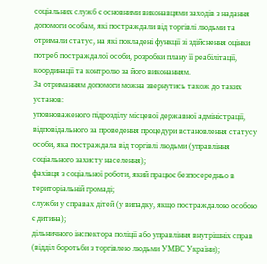соціальних служб є основними виконавцями заходів з надання допомоги особам, які постраждали від торгівлі людьми та отримали статус, на які покладені функції зі здійснення оцінки потреб постраждалої особи, розробки плану її реабілітації, координації та контролю за його виконанням.
За отриманням допомоги можна звернутись також до таких установ:
уповноваженого підрозділу місцевої державної адміністрації, відповідального за проведення процедури встановлення статусу особи, яка постраждала від торгівлі людьми (управління соціального захисту населення);
фахівця з соціальної роботи, який працює безпосередньо в територіальній громаді;
служби у справах дітей (у випадку, якщо постраждалою особою є дитина);
дільничного інспектора поліції або управління внутрішніх справ (відділ боротьби з торгівлею людьми УМВС України);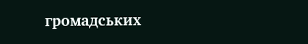громадських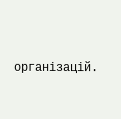організацій.